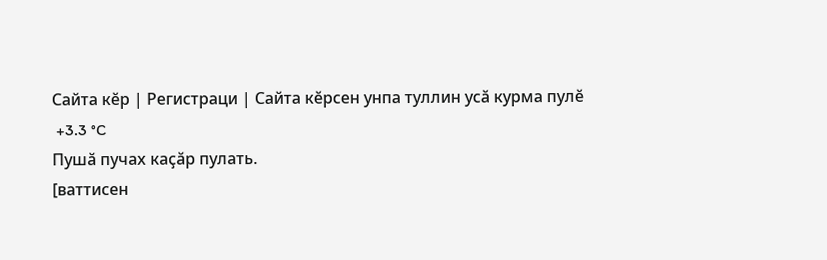Сайта кӗр | Регистраци | Сайта кӗрсен унпа туллин усӑ курма пулӗ
 +3.3 °C
Пушӑ пучах каҫӑр пулать.
[ваттисен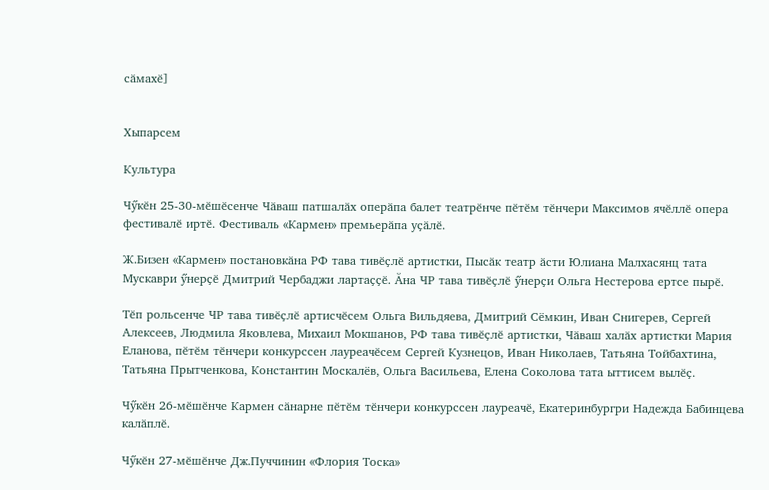сӑмахӗ]


Хыпарсем

Культура

Чӳкӗн 25-30-мӗшӗсенче Чӑваш патшалӑх оперӑпа балет театрӗнче пӗтӗм тӗнчери Максимов ячӗллӗ опера фестивалӗ иртӗ. Фестиваль «Кармен» премьерӑпа уҫӑлӗ.

Ж.Бизен «Кармен» постановкӑна РФ тава тивӗҫлӗ артистки, Пысӑк театр ӑсти Юлиана Малхасянц тата Мускаври ӳнерҫӗ Дмитрий Чербаджи лартаҫҫӗ. Ӑна ЧР тава тивӗҫлӗ ӳнерҫи Ольга Нестерова ертсе пырӗ.

Тӗп рольсенче ЧР тава тивӗҫлӗ артисчӗсем Ольга Вильдяева, Дмитрий Сёмкин, Иван Снигерев, Сергей Алексеев, Людмила Яковлева, Михаил Мокшанов, РФ тава тивӗҫлӗ артистки, Чӑваш халӑх артистки Мария Еланова, пӗтӗм тӗнчери конкурссен лауреачӗсем Сергей Кузнецов, Иван Николаев, Татьяна Тойбахтина, Татьяна Прытченкова, Константин Москалёв, Ольга Васильева, Елена Соколова тата ыттисем вылӗҫ.

Чӳкӗн 26-мӗшӗнче Кармен сӑнарне пӗтӗм тӗнчери конкурссен лауреачӗ, Екатеринбургри Надежда Бабинцева калӑплӗ.

Чӳкӗн 27-мӗшӗнче Дж.Пуччинин «Флория Тоска»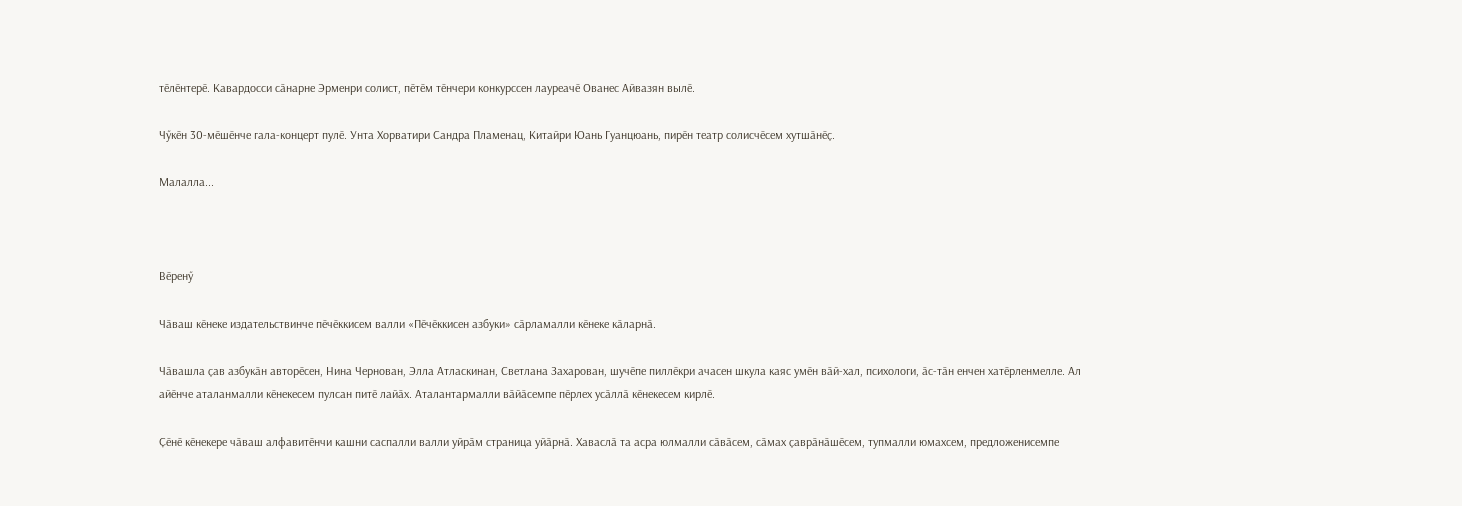тӗлӗнтерӗ. Кавардосси сӑнарне Эрменри солист, пӗтӗм тӗнчери конкурссен лауреачӗ Ованес Айвазян вылӗ.

Чӳкӗн 30-мӗшӗнче гала-концерт пулӗ. Унта Хорватири Сандра Пламенац, Китайри Юань Гуанцюань, пирӗн театр солисчӗсем хутшӑнӗҫ.

Малалла...



Вӗренӳ

Чӑваш кӗнеке издательствинче пӗчӗккисем валли «Пӗчӗккисен азбуки» сӑрламалли кӗнеке кӑларнӑ.

Чӑвашла ҫав азбукӑн авторӗсен, Нина Чернован, Элла Атласкинан, Светлана Захарован, шучӗпе пиллӗкри ачасен шкула каяс умӗн вӑй-хал, психологи, ӑс-тӑн енчен хатӗрленмелле. Ал айӗнче аталанмалли кӗнекесем пулсан питӗ лайӑх. Аталантармалли вӑйӑсемпе пӗрлех усӑллӑ кӗнекесем кирлӗ.

Ҫӗнӗ кӗнекере чӑваш алфавитӗнчи кашни саспалли валли уйрӑм страница уйӑрнӑ. Хаваслӑ та асра юлмалли сӑвӑсем, сӑмах ҫаврӑнӑшӗсем, тупмалли юмахсем, предложенисемпе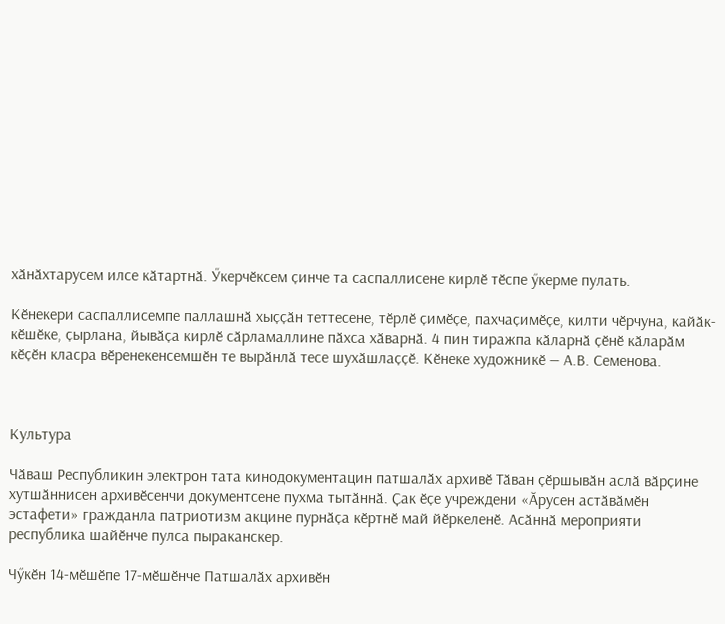хӑнӑхтарусем илсе кӑтартнӑ. Ӳкерчӗксем ҫинче та саспаллисене кирлӗ тӗспе ӳкерме пулать.

Кӗнекери саспаллисемпе паллашнӑ хыҫҫӑн теттесене, тӗрлӗ ҫимӗҫе, пахчаҫимӗҫе, килти чӗрчуна, кайӑк-кӗшӗке, ҫырлана, йывӑҫа кирлӗ сӑрламаллине пӑхса хӑварнӑ. 4 пин тиражпа кӑларнӑ ҫӗнӗ кӑларӑм кӗҫӗн класра вӗренекенсемшӗн те вырӑнлӑ тесе шухӑшлаҫҫӗ. Кӗнеке художникӗ — А.В. Семенова.



Культура

Чӑваш Республикин электрон тата кинодокументацин патшалӑх архивӗ Тӑван ҫӗршывӑн аслӑ вӑрҫине хутшӑннисен архивӗсенчи документсене пухма тытӑннӑ. Ҫак ӗҫе учреждени «Ӑрусен астӑвӑмӗн эстафети» гражданла патриотизм акцине пурнӑҫа кӗртнӗ май йӗркеленӗ. Асӑннӑ мероприяти республика шайӗнче пулса пыраканскер.

Чӳкӗн 14-мӗшӗпе 17-мӗшӗнче Патшалӑх архивӗн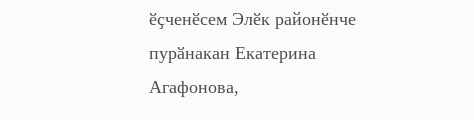ӗҫченӗсем Элӗк районӗнче пурӑнакан Екатерина Агафонова,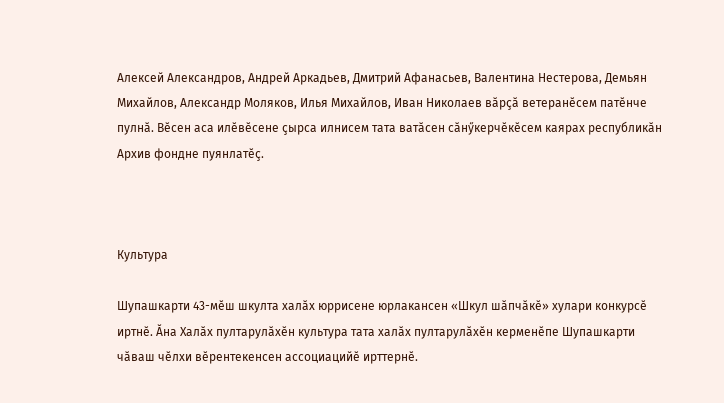Алексей Александров, Андрей Аркадьев, Дмитрий Афанасьев, Валентина Нестерова, Демьян Михайлов, Александр Моляков, Илья Михайлов, Иван Николаев вӑрҫӑ ветеранӗсем патӗнче пулнӑ. Вӗсен аса илӗвӗсене ҫырса илнисем тата ватӑсен сӑнӳкерчӗкӗсем каярах республикӑн Архив фондне пуянлатӗҫ.



Культура

Шупашкарти 43-мӗш шкулта халӑх юррисене юрлакансен «Шкул шӑпчӑкӗ» хулари конкурсӗ иртнӗ. Ӑна Халӑх пултарулӑхӗн культура тата халӑх пултарулӑхӗн керменӗпе Шупашкарти чӑваш чӗлхи вӗрентекенсен ассоциацийӗ ирттернӗ.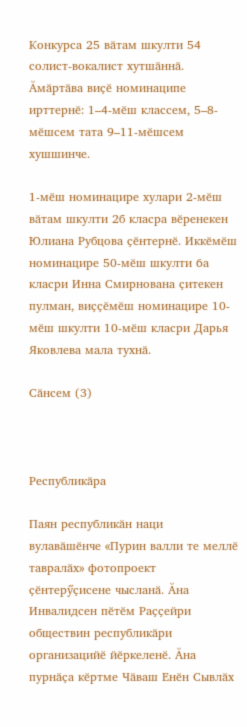Конкурса 25 вӑтам шкулти 54 солист-вокалист хутшӑннӑ. Ӑмӑртӑва виҫӗ номинаципе ирттернӗ: 1–4-мӗш классем, 5–8-мӗшсем тата 9–11-мӗшсем хушшинче.

1-мӗш номинацире хулари 2-мӗш вӑтам шкулти 2б класра вӗренекен Юлиана Рубцова ҫӗнтернӗ. Иккӗмӗш номинацире 50-мӗш шкулти 6а класри Инна Смирнована ҫитекен пулман, виҫҫӗмӗш номинацире 10-мӗш шкулти 10-мӗш класри Дарья Яковлева мала тухнӑ.

Сӑнсем (3)



Республикӑра

Паян республикӑн наци вулавӑшӗнче «Пурин валли те меллӗ тавралӑх» фотопроект ҫӗнтерӳҫисене чысланӑ. Ӑна Инвалидсен пӗтӗм Раҫҫейри обществин республикӑри организацийӗ йӗркеленӗ. Ӑна пурнӑҫа кӗртме Чӑваш Енӗн Сывлӑх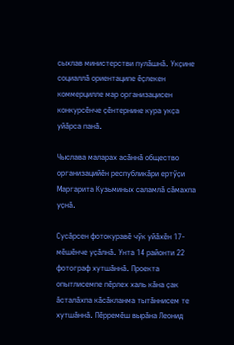сыхлав министерстви пулӑшнӑ. Укҫине социаллӑ ориентаципе ӗҫлекен коммерцилле мар организацисен конкурсӗнче ҫӗнтернине кура укҫа уйӑрса панӑ.

Чыслава маларах асӑннӑ общество организацийӗн республикӑри ертӳҫи Маргарита Кузьминых саламлӑ сӑмахпа уҫнӑ.

Сусӑрсен фотокуравӗ чӳк уйӑхӗн 17-мӗшӗнче уҫӑлнӑ. Унта 14 районти 22 фотограф хутшӑннӑ. Проекта опытлисемпе пӗрлех халь кӑна ҫак ӑсталӑхпа кӑсӑкланма тытӑннисем те хутшӑннӑ. Пӗрремӗш вырӑна Леонид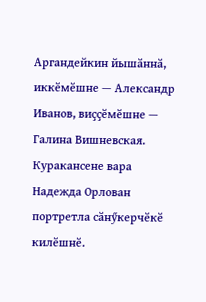Аргандейкин йышӑннӑ, иккӗмӗшне — Александр Иванов, виҫҫӗмӗшне — Галина Вишневская. Куракансене вара Надежда Орлован портретла сӑнӳкерчӗкӗ килӗшнӗ.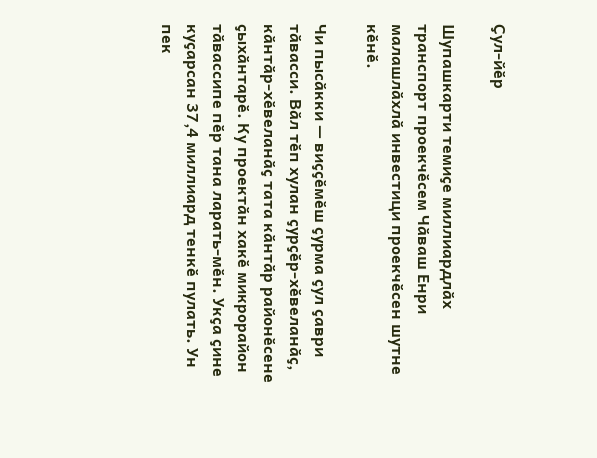Ҫул-йӗр

Шупашкарти темиҫе миллиардлӑх транспорт проекчӗсем Чӑваш Енри малашлӑхлӑ инвестици проекчӗсен шутне кӗнӗ.

Чи пысӑкки — виҫҫӗмӗш ҫурма ҫул ҫаври тӑвасси. Вӑл тӗп хулан ҫурҫӗр-хӗвеланӑҫ, кӑнтӑр-хӗвеланӑҫ тата кӑнтӑр районӗсене ҫыхӑнтарӗ. Ку проектӑн хакӗ микрорайон тӑвассипе пӗр тана ларать-мӗн. Укҫа ҫине куҫарсан 37,4 миллиард тенкӗ пулать. Ун пек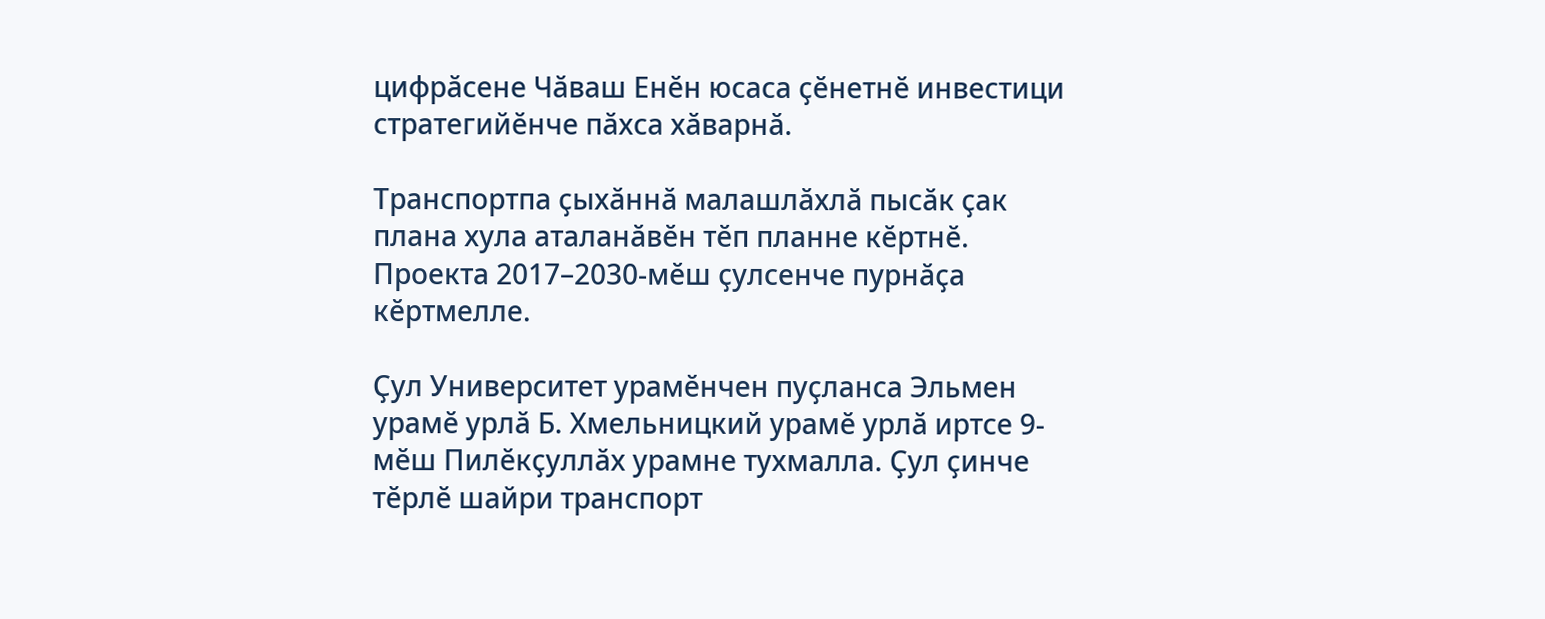цифрӑсене Чӑваш Енӗн юсаса ҫӗнетнӗ инвестици стратегийӗнче пӑхса хӑварнӑ.

Транспортпа ҫыхӑннӑ малашлӑхлӑ пысӑк ҫак плана хула аталанӑвӗн тӗп планне кӗртнӗ. Проекта 2017–2030-мӗш ҫулсенче пурнӑҫа кӗртмелле.

Ҫул Университет урамӗнчен пуҫланса Эльмен урамӗ урлӑ Б. Хмельницкий урамӗ урлӑ иртсе 9-мӗш Пилӗкҫуллӑх урамне тухмалла. Ҫул ҫинче тӗрлӗ шайри транспорт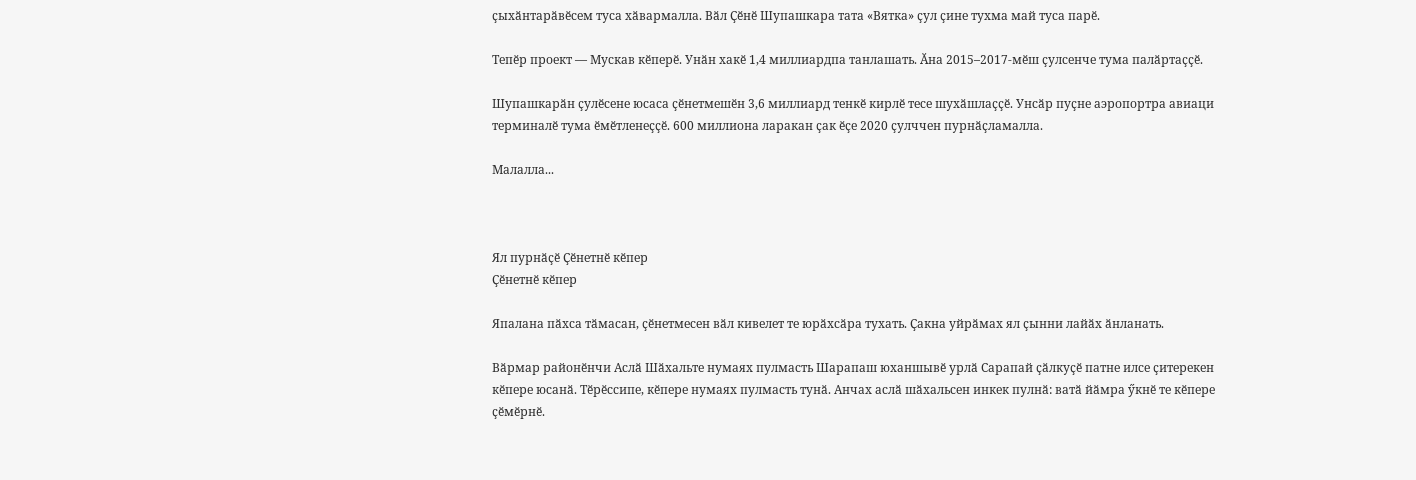ҫыхӑнтарӑвӗсем туса хӑвармалла. Вӑл Ҫӗнӗ Шупашкара тата «Вятка» ҫул ҫине тухма май туса парӗ.

Тепӗр проект — Мускав кӗперӗ. Унӑн хакӗ 1,4 миллиардпа танлашать. Ӑна 2015–2017-мӗш ҫулсенче тума палӑртаҫҫӗ.

Шупашкарӑн ҫулӗсене юсаса ҫӗнетмешӗн 3,6 миллиард тенкӗ кирлӗ тесе шухӑшлаҫҫӗ. Унсӑр пуҫне аэропортра авиаци терминалӗ тума ӗмӗтленеҫҫӗ. 600 миллиона ларакан ҫак ӗҫе 2020 ҫулччен пурнӑҫламалла.

Малалла...



Ял пурнӑҫӗ Ҫӗнетнӗ кӗпер
Ҫӗнетнӗ кӗпер

Япалана пӑхса тӑмасан, ҫӗнетмесен вӑл кивелет те юрӑхсӑра тухать. Ҫакна уйрӑмах ял ҫынни лайӑх ӑнланать.

Вӑрмар районӗнчи Аслӑ Шӑхальте нумаях пулмасть Шарапаш юханшывӗ урлӑ Сарапай ҫӑлкуҫӗ патне илсе ҫитерекен кӗпере юсанӑ. Тӗрӗссипе, кӗпере нумаях пулмасть тунӑ. Анчах аслӑ шӑхальсен инкек пулнӑ: ватӑ йӑмра ӳкнӗ те кӗпере ҫӗмӗрнӗ.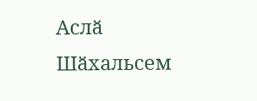Аслӑ Шӑхальсем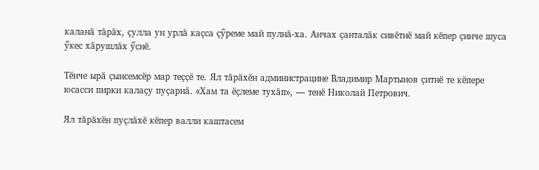каланӑ тӑрӑх, ҫулла ун урлӑ каҫса ҫӳреме май пулнӑ-ха. Анчах ҫанталӑк сивӗтнӗ май кӗпер ҫинче шуса ӳкес хӑрушлӑх ӳснӗ.

Тӗнче ырӑ ҫынсемсӗр мар теҫҫӗ те. Ял тӑрӑхӗн администрацине Владимир Мартынов ҫитнӗ те кӗпере юсасси пирки калаҫу пуҫарнӑ. «Хам та ӗҫлеме тухӑп», — тенӗ Николай Петрович.

Ял тӑрӑхӗн пуҫлӑхӗ кӗпер валли каштасем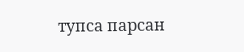тупса парсан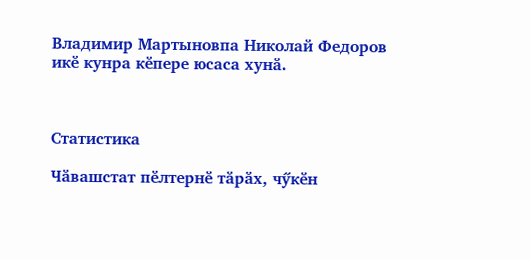Владимир Мартыновпа Николай Федоров икӗ кунра кӗпере юсаса хунӑ.



Статистика

Чӑвашстат пӗлтернӗ тӑрӑх, чӳкӗн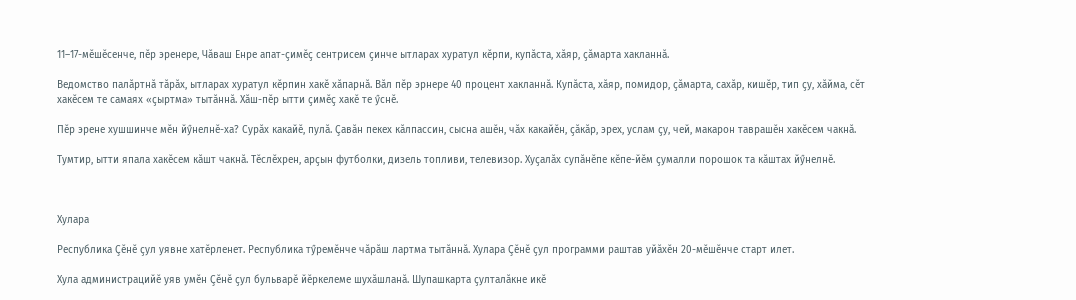11–17-мӗшӗсенче, пӗр эренере, Чӑваш Енре апат-ҫимӗҫ сентрисем ҫинче ытларах хуратул кӗрпи, купӑста, хӑяр, ҫӑмарта хакланнӑ.

Ведомство палӑртнӑ тӑрӑх, ытларах хуратул кӗрпин хакӗ хӑпарнӑ. Вӑл пӗр эрнере 40 процент хакланнӑ. Купӑста, хӑяр, помидор, ҫӑмарта, сахӑр, кишӗр, тип ҫу, хӑйма, сӗт хакӗсем те самаях «ҫыртма» тытӑннӑ. Хӑш-пӗр ытти ҫимӗҫ хакӗ те ӳснӗ.

Пӗр эрене хушшинче мӗн йӳнелнӗ-ха? Сурӑх какайӗ, пулӑ. Ҫавӑн пекех кӑлпассин, сысна ашӗн, чӑх какайӗн, ҫӑкӑр, эрех, услам ҫу, чей, макарон таврашӗн хакӗсем чакнӑ.

Тумтир, ытти япала хакӗсем кӑшт чакнӑ. Тӗслӗхрен, арҫын футболки, дизель топливи, телевизор. Хуҫалӑх супӑнӗпе кӗпе-йӗм ҫумалли порошок та кӑштах йӳнелнӗ.



Хулара

Республика Ҫӗнӗ ҫул уявне хатӗрленет. Республика тӳремӗнче чӑрӑш лартма тытӑннӑ. Хулара Ҫӗнӗ ҫул программи раштав уйӑхӗн 20-мӗшӗнче старт илет.

Хула администрацийӗ уяв умӗн Ҫӗнӗ ҫул бульварӗ йӗркелеме шухӑшланӑ. Шупашкарта ҫулталӑкне икӗ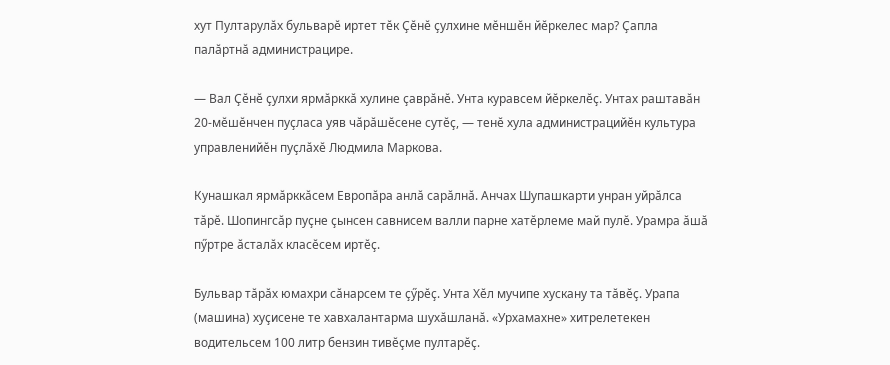хут Пултарулӑх бульварӗ иртет тӗк Ҫӗнӗ ҫулхине мӗншӗн йӗркелес мар? Ҫапла палӑртнӑ администрацире.

— Вал Ҫӗнӗ ҫулхи ярмӑрккӑ хулине ҫаврӑнӗ. Унта куравсем йӗркелӗҫ. Унтах раштавӑн 20-мӗшӗнчен пуҫласа уяв чӑрӑшӗсене сутӗҫ, — тенӗ хула администрацийӗн культура управленийӗн пуҫлӑхӗ Людмила Маркова.

Кунашкал ярмӑрккӑсем Европӑра анлӑ сарӑлнӑ. Анчах Шупашкарти унран уйрӑлса тӑрӗ. Шопингсӑр пуҫне ҫынсен савнисем валли парне хатӗрлеме май пулӗ. Урамра ӑшӑ пӳртре ӑсталӑх класӗсем иртӗҫ.

Бульвар тӑрӑх юмахри сӑнарсем те ҫӳрӗҫ. Унта Хӗл мучипе хускану та тӑвӗҫ. Урапа (машина) хуҫисене те хавхалантарма шухӑшланӑ. «Урхамахне» хитрелетекен водительсем 100 литр бензин тивӗҫме пултарӗҫ.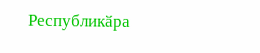Республикӑра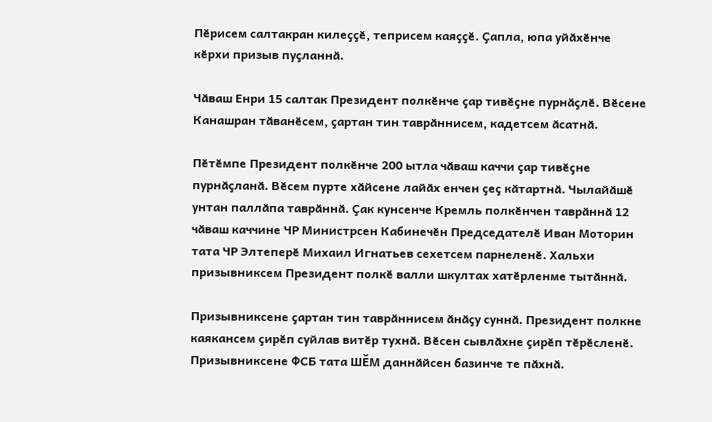Пӗрисем салтакран килеҫҫӗ, теприсем каяҫҫӗ. Ҫапла, юпа уйӑхӗнче кӗрхи призыв пуҫланнӑ.

Чӑваш Енри 15 салтак Президент полкӗнче ҫар тивӗҫне пурнӑҫлӗ. Вӗсене Канашран тӑванӗсем, ҫартан тин таврӑннисем, кадетсем ӑсатнӑ.

Пӗтӗмпе Президент полкӗнче 200 ытла чӑваш каччи ҫар тивӗҫне пурнӑҫланӑ. Вӗсем пурте хӑйсене лайӑх енчен ҫеҫ кӑтартнӑ. Чылайӑшӗ унтан паллӑпа таврӑннӑ. Ҫак кунсенче Кремль полкӗнчен таврӑннӑ 12 чӑваш каччине ЧР Министрсен Кабинечӗн Председателӗ Иван Моторин тата ЧР Элтеперӗ Михаил Игнатьев сехетсем парнеленӗ. Хальхи призывниксем Президент полкӗ валли шкултах хатӗрленме тытӑннӑ.

Призывниксене ҫартан тин таврӑннисем ӑнӑҫу суннӑ. Президент полкне каякансем ҫирӗп суйлав витӗр тухнӑ. Вӗсен сывлӑхне ҫирӗп тӗрӗсленӗ. Призывниксене ФСБ тата ШӖМ даннӑйсен базинче те пӑхнӑ.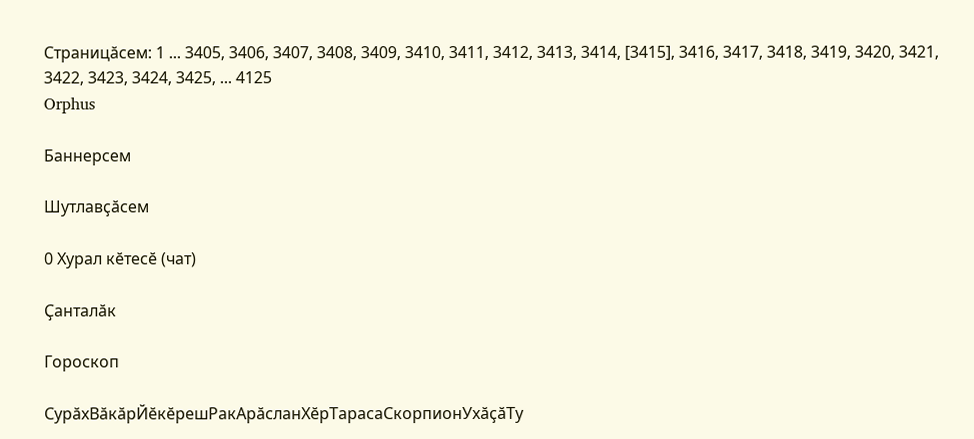Страницӑсем: 1 ... 3405, 3406, 3407, 3408, 3409, 3410, 3411, 3412, 3413, 3414, [3415], 3416, 3417, 3418, 3419, 3420, 3421, 3422, 3423, 3424, 3425, ... 4125
Orphus

Баннерсем

Шутлавҫӑсем

0 Хурал кӗтесӗ (чат)

Ҫанталӑк

Гороскоп

СурӑхВӑкӑрЙӗкӗрешРакАрӑсланХӗрТарасаСкорпионУхӑҫӑТу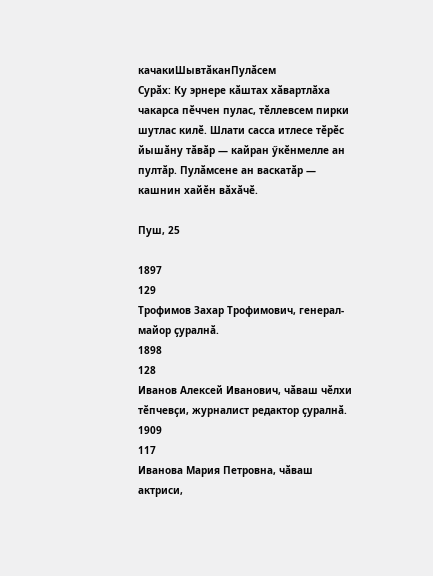качакиШывтӑканПулӑсем
Сурӑх: Ку эрнере кӑштах хӑвартлӑха чакарса пӗччен пулас, тӗллевсем пирки шутлас килӗ. Шлати сасса итлесе тӗрӗс йышӑну тӑвӑр — кайран ӳкӗнмелле ан пултӑр. Пулӑмсене ан васкатӑр — кашнин хайӗн вӑхӑчӗ.

Пуш, 25

1897
129
Трофимов Захар Трофимович, генерал-майор ҫуралнӑ.
1898
128
Иванов Алексей Иванович, чӑваш чӗлхи тӗпчевҫи, журналист редактор ҫуралнӑ.
1909
117
Иванова Мария Петровна, чӑваш актриси,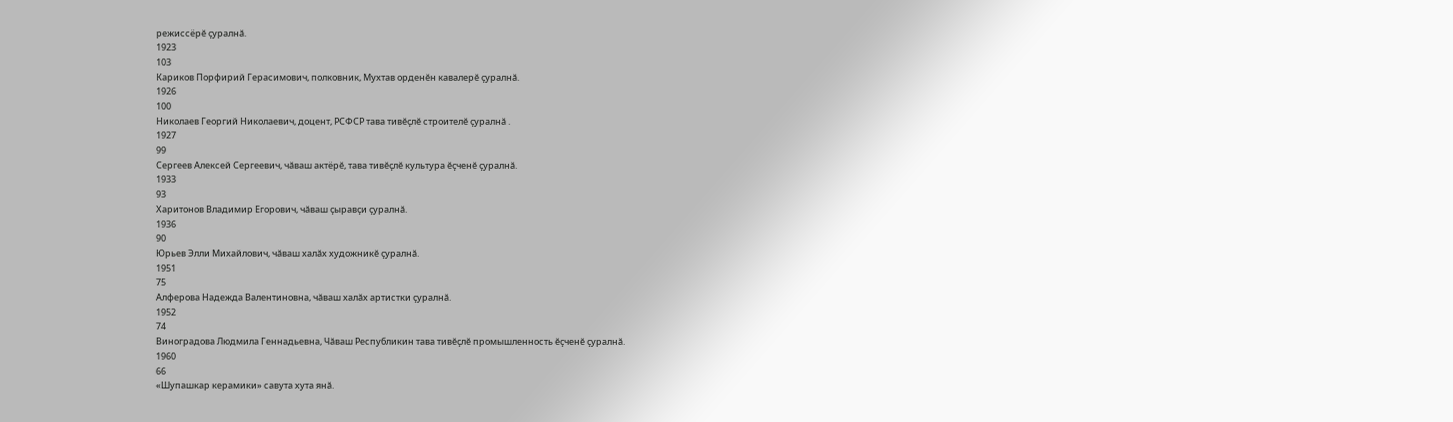режиссёрӗ ҫуралнӑ.
1923
103
Кариков Порфирий Герасимович, полковник, Мухтав орденӗн кавалерӗ ҫуралнӑ.
1926
100
Николаев Георгий Николаевич, доцент, РСФСР тава тивӗҫлӗ строителӗ ҫуралнӑ .
1927
99
Сергеев Алексей Сергеевич, чӑваш актёрӗ, тава тивӗҫлӗ культура ӗҫченӗ ҫуралнӑ.
1933
93
Харитонов Владимир Eгорович, чӑваш ҫыравҫи ҫуралнӑ.
1936
90
Юрьев Элли Михайлович, чӑваш халӑх художникӗ ҫуралнӑ.
1951
75
Алферова Надежда Валентиновна, чӑваш халӑх артистки ҫуралнӑ.
1952
74
Виноградова Людмила Геннадьевна, Чӑваш Республикин тава тивӗҫлӗ промышленность ӗҫченӗ ҫуралнӑ.
1960
66
«Шупашкар керамики» савута хута янӑ.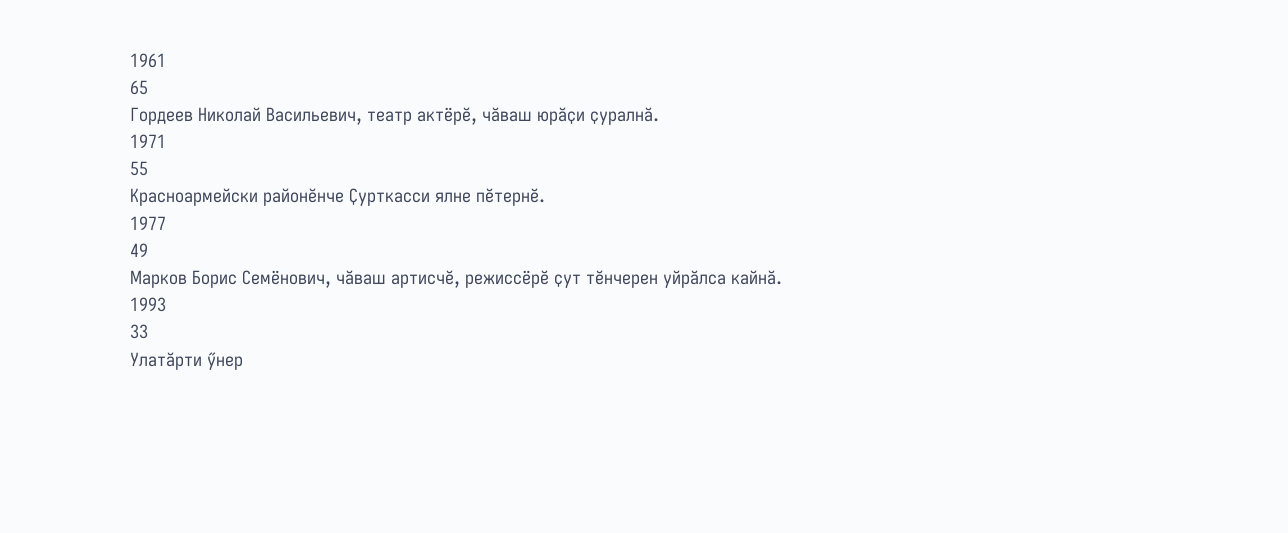1961
65
Гордеев Николай Васильевич, театр актёрӗ, чӑваш юрӑҫи ҫуралнӑ.
1971
55
Красноармейски районӗнче Ҫурткасси ялне пӗтернӗ.
1977
49
Марков Борис Семёнович, чӑваш артисчӗ, режиссёрӗ ҫут тӗнчерен уйрӑлса кайнӑ.
1993
33
Улатӑрти ӳнер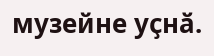музейне уҫнӑ.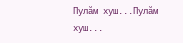Пулӑм хуш...Пулӑм хуш...